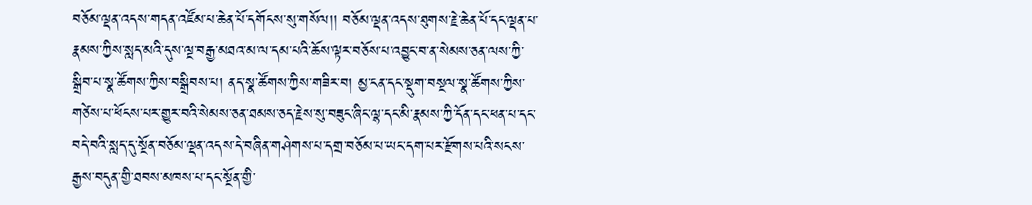བཅོམ་ལྡན་འདས་གདན་འཛོམ་པ་ཆེན་པོ་དགོངས་སུ་གསོལ།། བཅོམ་ལྡན་འདས་ཐུགས་རྗེ་ཆེན་པོ་དང་ལྡན་པ་རྣམས་ཀྱིས་སླད་མའི་དུས་ལྔ་བརྒྱ་མཐའ་མ་ལ་དམ་པའི་ཆོས་ལྟར་བཅོས་པ་འབྱུང་བ་ན་སེམས་ཅན་ལས་ཀྱི་སྒྲིབ་པ་སྣ་ཚོགས་ཀྱིས་བསྒྲིབས་པ། ནད་སྣ་ཚོགས་ཀྱིས་གཟིར་བ། མྱ་ངན་དང་སྡུག་བསྔལ་སྣ་ཚོགས་ཀྱིས་གཙེས་པ་ཕོངས་པར་གྱུར་བའི་སེམས་ཅན་ཐམས་ཅད་རྗེས་སུ་བཟུང་ཞིང་ལྷ་དང་མི་རྣམས་ཀྱི་དོན་དང་ཕན་པ་དང་བདེ་བའི་སླད་དུ་སྔོན་བཅོམ་ལྡན་འདས་དེ་བཞིན་གཤེགས་པ་དགྲ་བཅོམ་པ་ཡང་དག་པར་རྫོགས་པའི་སངས་རྒྱས་བདུན་གྱི་ཐབས་མཁས་པ་དང་སྔོན་གྱི་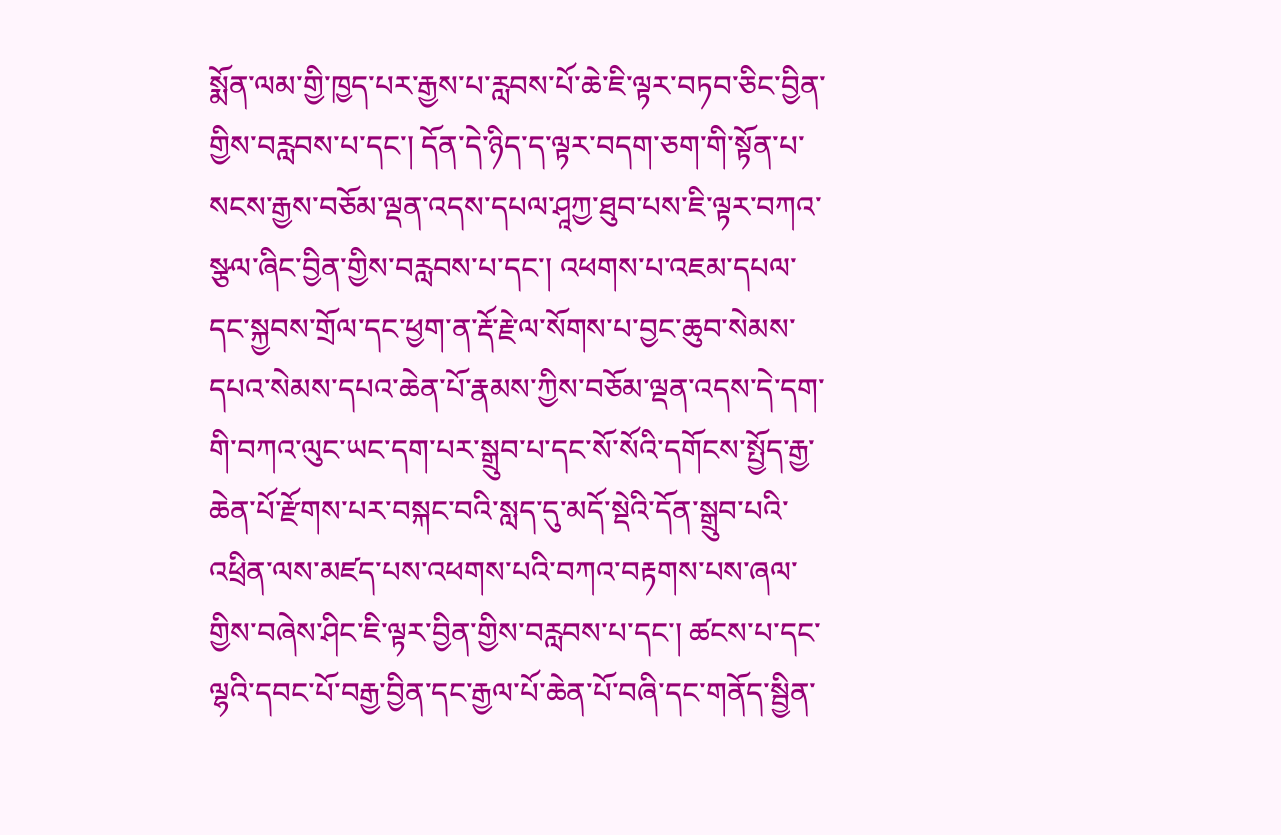སྨོན་ལམ་གྱི་ཁྱད་པར་རྒྱས་པ་རླབས་པོ་ཆེ་ཇི་ལྟར་བཏབ་ཅིང་བྱིན་གྱིས་བརླབས་པ་དང་། དོན་དེ་ཉིད་ད་ལྟར་བདག་ཅག་གི་སྟོན་པ་སངས་རྒྱས་བཅོམ་ལྡན་འདས་དཔལ་ཤཱཀྱ་ཐུབ་པས་ཇི་ལྟར་བཀའ་སྩལ་ཞིང་བྱིན་གྱིས་བརླབས་པ་དང་། འཕགས་པ་འཇམ་དཔལ་དང་སྐྱབས་གྲོལ་དང་ཕྱག་ན་རྡོ་རྗེ་ལ་སོགས་པ་བྱང་ཆུབ་སེམས་དཔའ་སེམས་དཔའ་ཆེན་པོ་རྣམས་ཀྱིས་བཅོམ་ལྡན་འདས་དེ་དག་གི་བཀའ་ལུང་ཡང་དག་པར་སྒྲུབ་པ་དང་སོ་སོའི་དགོངས་སྤྱོད་རྒྱ་ཆེན་པོ་རྫོགས་པར་བསྐང་བའི་སླད་དུ་མདོ་སྡེའི་དོན་སྒྲུབ་པའི་འཕྲིན་ལས་མཛད་པས་འཕགས་པའི་བཀའ་བརྟགས་པས་ཞལ་གྱིས་བཞེས་ཤིང་ཇི་ལྟར་བྱིན་གྱིས་བརླབས་པ་དང་། ཚངས་པ་དང་ལྷའི་དབང་པོ་བརྒྱ་བྱིན་དང་རྒྱལ་པོ་ཆེན་པོ་བཞི་དང་གནོད་སྦྱིན་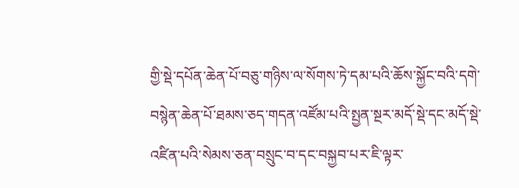གྱི་སྡེ་དཔོན་ཆེན་པོ་བཅུ་གཉིས་ལ་སོགས་ཏེ་དམ་པའི་ཆོས་སྐྱོང་བའི་དགེ་བསྙེན་ཆེན་པོ་ཐམས་ཅད་གདན་འཛོམ་པའི་སྤྱན་སྔར་མདོ་སྡེ་དང་མདོ་སྡེ་འཛིན་པའི་སེམས་ཅན་བསྲུང་བ་དང་བསྐྱབ་པར་ཇི་ལྟར་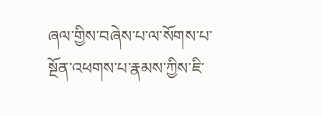ཞལ་གྱིས་བཞེས་པ་ལ་སོགས་པ་སྔོན་འཕགས་པ་རྣམས་ཀྱིས་ཇི་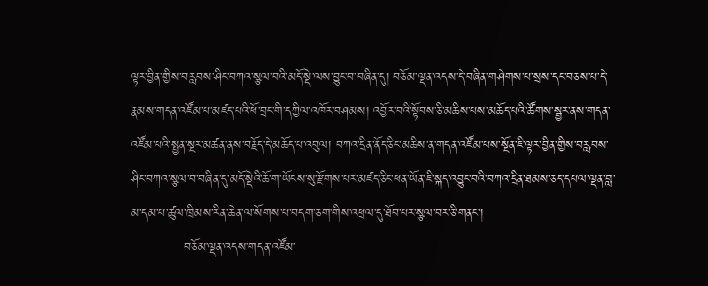ལྟར་བྱིན་གྱིས་བརླབས་ཤིང་བཀའ་སྩལ་བའི་མདོ་སྡེ་ལས་བྱུང་བ་བཞིན་དུ། བཅོམ་ལྡན་འདས་དེ་བཞིན་གཤེགས་པ་སྲས་དང་བཅས་པ་དེ་རྣམས་གདན་འཛོམ་པ་མཛད་པའི་ཕོ་བྲང་གི་དཀྱིལ་འཁོར་བཤམས། འབྱོར་བའི་སྟོབས་ཅི་མཆིས་པས་མཆོད་པའི་ཚོགས་སྦྱར་ནས་གདན་འཛོམ་པའི་སྤྱན་སྔར་མཚན་ནས་བརྗོད་དེ་མཆོད་པ་འབུལ། བཀའ་དྲིན་ནོད་ཅིང་མཆིས་ན་གདན་འཛོམ་པས་སྔོན་ཇི་ལྟར་བྱིན་གྱིས་བརླབས་ཤིང་བཀའ་སྩལ་བ་བཞིན་དུ་མདོ་སྡེའི་ཆོ་ག་ཡོངས་སུ་རྫོགས་པར་མཛད་ཅིང་ཕན་ཡོན་ཇི་སྐད་འབྱུང་བའི་བཀའ་དྲིན་ཐམས་ཅད་དཔལ་ལྡན་བླ་མ་དམ་པ་ཚུལ་ཁྲིམས་རིན་ཆེན་ལ་སོགས་པ་བདག་ཅག་གིས་འཕྲལ་དུ་ཐོབ་པར་སྩལ་བར་ཅི་གནང་།
            བཅོམ་ལྡན་འདས་གདན་འཛོམ་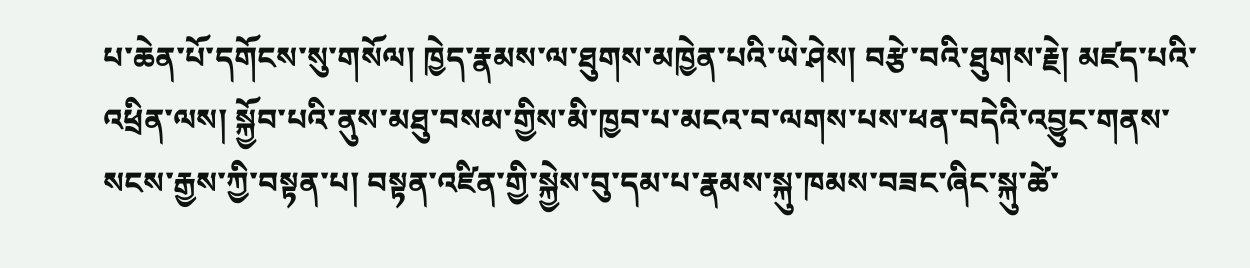པ་ཆེན་པོ་དགོངས་སུ་གསོལ། ཁྱེད་རྣམས་ལ་ཐུགས་མཁྱེན་པའི་ཡེ་ཤེས། བརྩེ་བའི་ཐུགས་རྗེ། མཛད་པའི་འཕྲིན་ལས། སྐྱོབ་པའི་ནུས་མཐུ་བསམ་གྱིས་མི་ཁྱབ་པ་མངའ་བ་ལགས་པས་ཕན་བདེའི་འབྱུང་གནས་སངས་རྒྱས་ཀྱི་བསྟན་པ། བསྟན་འཛིན་གྱི་སྐྱེས་བུ་དམ་པ་རྣམས་སྐུ་ཁམས་བཟང་ཞིང་སྐུ་ཚེ་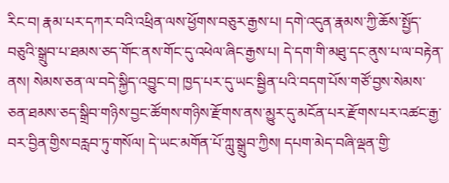རིང་བ། རྣམ་པར་དཀར་བའི་འཕྲིན་ལས་ཕྱོགས་བཅུར་རྒྱས་པ། དགེ་འདུན་རྣམས་ཀྱི་ཆོས་སྤྱོད་བཅུའི་སྒྲུབ་པ་ཐམས་ཅད་གོང་ནས་གོང་དུ་འཕེལ་ཞིང་རྒྱས་པ། དེ་དག་གི་མཐུ་དང་ནུས་པ་ལ་བརྟེན་ནས། སེམས་ཅན་ལ་བདེ་སྐྱིད་འབྱུང་བ། ཁྱད་པར་དུ་ཡང་སྦྱིན་པའི་བདག་པོས་གཙོ་བྱས་སེམས་ཅན་ཐམས་ཅད་སྒྲིབ་གཉིས་བྱང་ཚོགས་གཉིས་རྫོགས་ནས་མྱུར་དུ་མངོན་པར་རྫོགས་པར་འཚང་རྒྱ་བར་བྱིན་གྱིས་བརླབ་ཏུ་གསོལ། དེ་ཡང་མགོན་པོ་ཀླུ་སྒྲུབ་ཀྱིས། དཔག་མེད་བཞི་ལྡན་གྱི་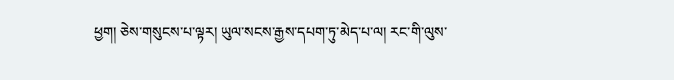ཕྱག། ཅེས་གསུངས་པ་ལྟར། ཡུལ་སངས་རྒྱས་དཔག་ཏུ་མེད་པ་ལ། རང་གི་ལུས་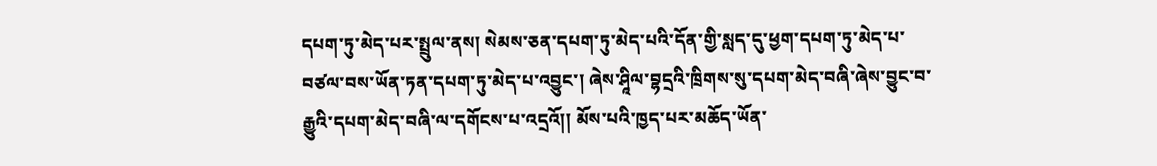དཔག་ཏུ་མེད་པར་སྤྲུལ་ནས། སེམས་ཅན་དཔག་ཏུ་མེད་པའི་དོན་གྱི་སླད་དུ་ཕྱག་དཔག་ཏུ་མེད་པ་བཙལ་བས་ཡོན་ཏན་དཔག་ཏུ་མེད་པ་འབྱུང་། ཞེས་ཤཱིལ་བྷདྲའི་ཁྲིགས་སུ་དཔག་མེད་བཞི་ཞེས་བྱུང་བ་རྒྱུའི་དཔག་མེད་བཞི་ལ་དགོངས་པ་འདྲའོ།། མོས་པའི་ཁྱད་པར་མཆོད་ཡོན་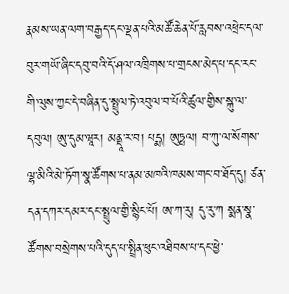རྣམས་ཡན་ལག་བརྒྱད་དང་ལྡན་པའི་མཚོ་ཆེན་པོ་རླབས་འཕྲེང་དལ་བུར་གཡོ་ཞིང་དབུ་བའི་དོ་ཤལ་འཁྲིགས་པ་གྲངས་མེད་པ་དང་རང་གི་ལུས་ཀྱང་དེ་བཞིན་དུ་སྤྲུལ་ཏེ་འབུལ་བ་པོའི་ཚུལ་གྱིས་སྐུ་ལ་དབུལ། ཨུ་དུམ་ཝཱར། མནྡཱ་ར་བ། པདྨ། ཨུཏྤལ། བ་ཀུ་ལ་སོགས་ལྷ་མིའི་མེ་ཏོག་སྣ་ཚོགས་པ་ནམ་མཁའི་ཁམས་གང་བ་ཐོད་དུ། ཙན་དན་དཀར་དམར་དང་སྤྲུལ་གྱི་སྙིང་པོ། ཨ་ཀ་རུ། དུ་རུ་ཀ སྨན་སྣ་ཚོགས་བསྲེགས་པའི་དུད་པ་སྤྲིན་ཕུང་འཐིབས་པ་དང་ཕྱེ་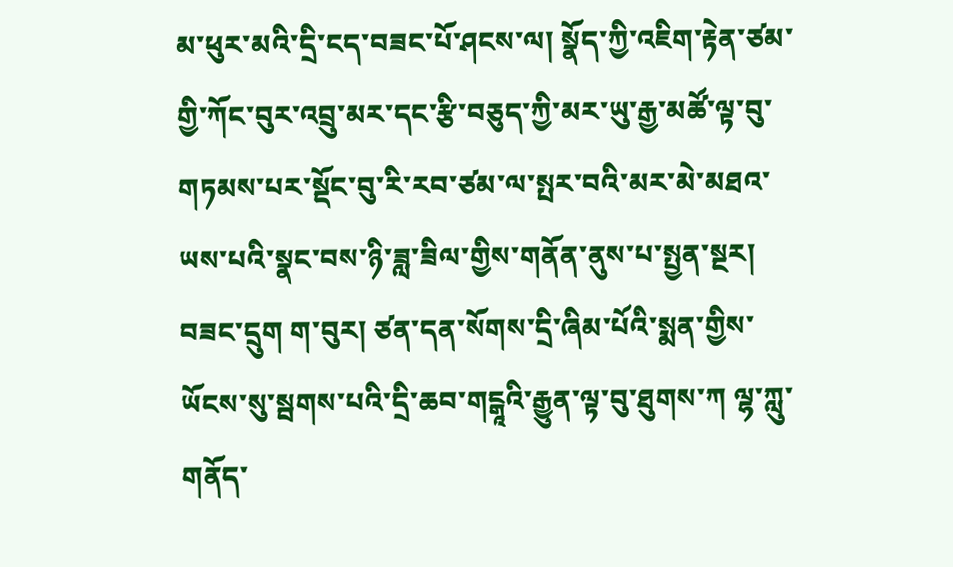མ་ཕུར་མའི་དྲི་ངད་བཟང་པོ་ཤངས་ལ། སྣོད་ཀྱི་འཇིག་རྟེན་ཙམ་གྱི་ཀོང་བུར་འབྲུ་མར་དང་རྩི་བཅུད་ཀྱི་མར་ཡུ་རྒྱ་མཚོ་ལྟ་བུ་གཏམས་པར་སྡོང་བུ་རི་རབ་ཙམ་ལ་སྤར་བའི་མར་མེ་མཐའ་ཡས་པའི་སྣང་བས་ཉི་ཟླ་ཟིལ་གྱིས་གནོན་ནུས་པ་སྤྱན་སྔར། བཟང་དྲུག ག་བུར། ཙན་དན་སོགས་དྲི་ཞིམ་པོའི་སྨན་གྱིས་ཡོངས་སུ་སྦགས་པའི་དྲི་ཆབ་གངྒཱའི་རྒྱུན་ལྟ་བུ་ཐུགས་ཀ ལྷ་ཀླུ་གནོད་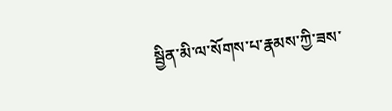སྦྱིན་མི་ལ་སོགས་པ་རྣམས་ཀྱི་ཟས་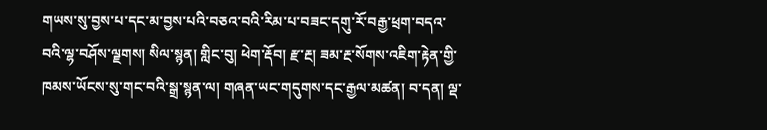གཡས་སུ་བྱས་པ་དང་མ་བྱས་པའི་བཅའ་བའི་རིམ་པ་བཟང་དགུ་རོ་བརྒྱ་ཕྲག་བདའ་བའི་ལྷ་བཤོས་ལྗགས། སིལ་སྙན། གླིང་བུ། ཕེག་རྡོབ། རྫ་རྔ། ཟམ་རྔ་སོགས་འཇིག་རྟེན་གྱི་ཁམས་ཡོངས་སུ་གང་བའི་སྒྲ་སྙན་ལ། གཞན་ཡང་གདུགས་དང་རྒྱལ་མཚན། བ་དན། ལྡ་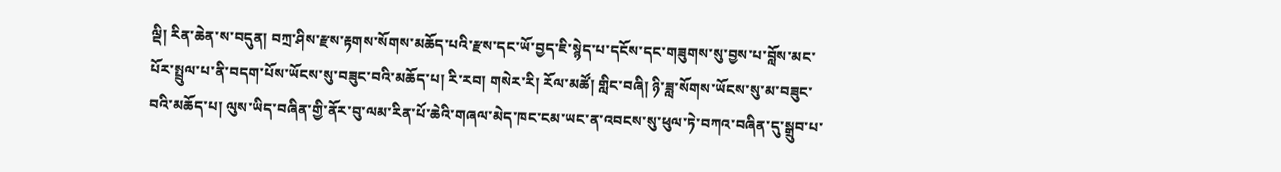ལྡི། རིན་ཆེན་ས་བདུན། བཀྲ་ཤིས་རྫས་རྟགས་སོགས་མཆོད་པའི་རྫས་དང་ཡོ་བྱད་ཇི་སྙེད་པ་དངོས་དང་གཟུགས་སུ་བྱས་པ་བློས་མང་པོར་སྤྲུལ་པ་ནི་བདག་པོས་ཡོངས་སུ་བཟུང་བའི་མཆོད་པ། རི་རབ། གསེར་རི། རོལ་མཚོ། གླིང་བཞི། ཉི་ཟླ་སོགས་ཡོངས་སུ་མ་བཟུང་བའི་མཆོད་པ། ལུས་ཡིད་བཞིན་གྱི་ནོར་བུ་ལམ་རིན་པོ་ཆེའི་གཞལ་མེད་ཁང་ངམ་ཡང་ན་འབངས་སུ་ཕུལ་ཏེ་བཀའ་བཞིན་དུ་སྒྲུབ་པ་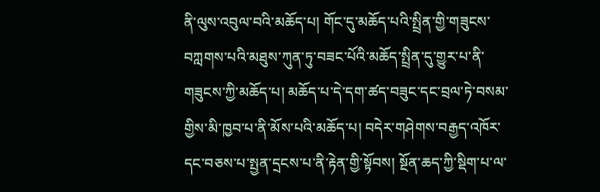ནི་ལུས་འབུལ་བའི་མཆོད་པ། གོང་དུ་མཆོད་པའི་སྤྲིན་གྱི་གཟུངས་བཀླགས་པའི་མཐུས་ཀུན་ཏུ་བཟང་པོའི་མཆོད་སྤྲིན་དུ་གྱུར་པ་ནི་གཟུངས་ཀྱི་མཆོད་པ། མཆོད་པ་དེ་དག་ཚད་བཟུང་དང་བྲལ་ཏེ་བསམ་གྱིས་མི་ཁྱབ་པ་ནི་མོས་པའི་མཆོད་པ། བདེར་གཤེགས་བརྒྱད་འཁོར་དང་བཅས་པ་སྤྱན་དྲངས་པ་ནི་རྟེན་གྱི་སྟོབས། སྔོན་ཆད་ཀྱི་སྡིག་པ་ལ་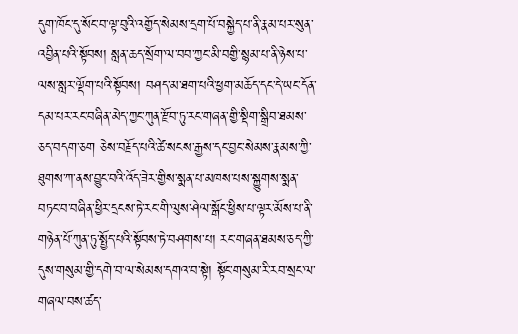དུག་ཁོང་དུ་སོང་བ་ལྟ་བུའི་འགྱོད་སེམས་དྲག་པོ་བསྐྱེད་པ་ནི་རྣམ་པར་སུན་འབྱིན་པའི་སྟོབས། སླན་ཆད་སྲོག་ལ་བབ་ཀྱང་མི་བགྱི་སྙམ་པ་ནི་ཉེས་པ་ལས་སླར་ལྡོག་པའི་སྟོབས། བཤད་མ་ཐག་པའི་ཕྱག་མཆོད་དང་དེ་ཡང་དོན་དམ་པར་རང་བཞིན་མེད་ཀྱང་ཀུན་རྫོབ་ཏུ་རང་གཞན་གྱི་སྡིག་སྒྲིབ་ཐམས་ཅད་བདག་ཅག ཅེས་བརྗོད་པའི་ཚེ་སངས་རྒྱས་དང་བྱང་སེམས་རྣམས་ཀྱི་ཐུགས་ཀ་ནས་བྱུང་བའི་འོད་ཟེར་གྱིས་སྨན་པ་མཁས་པས་སྐྱུགས་སྨན་བཏང་བ་བཞིན་ཕྱིར་དྲངས་ཏེ་རང་གི་ལུས་ཤེལ་སྒོང་ཕྱིས་པ་ལྟར་མོས་པ་ནི་གཉེན་པོ་ཀུན་ཏུ་སྤྱོད་པའི་སྟོབས་ཏེ་བཤགས་པ། རང་གཞན་ཐམས་ཅད་ཀྱི་དུས་གསུམ་གྱི་དགེ་བ་ལ་སེམས་དགའ་བ་སྟེ། སྟོང་གསུམ་རི་རབ་སྲང་ལ་གཞལ་བས་ཚད་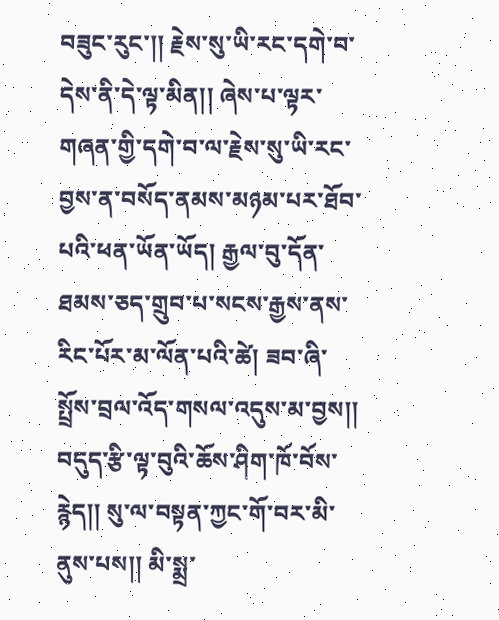བཟུང་རུང་།། རྗེས་སུ་ཡི་རང་དགེ་བ་དེས་ནི་དེ་ལྟ་མིན།། ཞེས་པ་ལྟར་གཞན་གྱི་དགེ་བ་ལ་རྗེས་སུ་ཡི་རང་བྱས་ན་བསོད་ནམས་མཉམ་པར་ཐོབ་པའི་ཕན་ཡོན་ཡོད། རྒྱལ་བུ་དོན་ཐམས་ཅད་གྲུབ་པ་སངས་རྒྱས་ནས་རིང་པོར་མ་ལོན་པའི་ཚེ། ཟབ་ཞི་སྤྲོས་བྲལ་འོད་གསལ་འདུས་མ་བྱས།། བདུད་རྩི་ལྟ་བུའི་ཆོས་ཤིག་ཁོ་བོས་རྙེད།། སུ་ལ་བསྟན་ཀྱང་གོ་བར་མི་ནུས་པས།། མི་སྨྲ་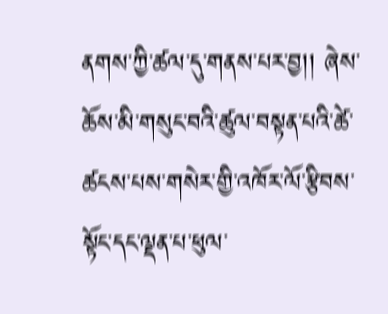ནགས་ཀྱི་ཚལ་དུ་གནས་པར་བྱ།། ཞེས་ཆོས་མི་གསུང་བའི་ཚུལ་བསྟན་པའི་ཚེ་ཚངས་པས་གསེར་གྱི་འཁོར་ལོ་རྩིབས་སྟོང་དང་ལྡན་པ་ཕུལ་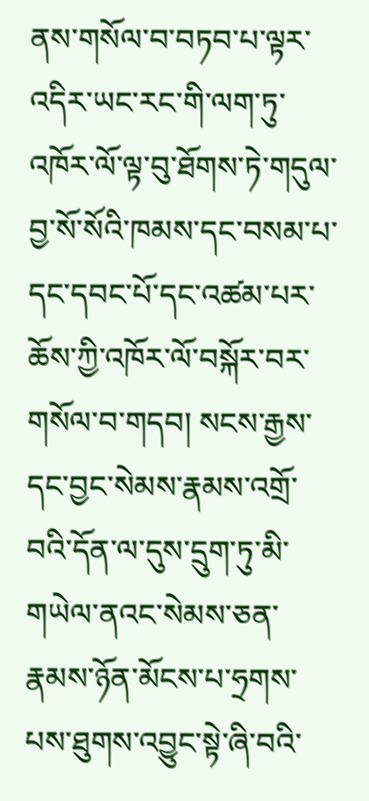ནས་གསོལ་བ་བཏབ་པ་ལྟར་འདིར་ཡང་རང་གི་ལག་ཏུ་འཁོར་ལོ་ལྟ་བུ་ཐོགས་ཏེ་གདུལ་བྱ་སོ་སོའི་ཁམས་དང་བསམ་པ་དང་དབང་པོ་དང་འཚམ་པར་ཆོས་ཀྱི་འཁོར་ལོ་བསྐོར་བར་གསོལ་བ་གདབ། སངས་རྒྱས་དང་བྱང་སེམས་རྣམས་འགྲོ་བའི་དོན་ལ་དུས་དྲུག་ཏུ་མི་གཡེལ་ནའང་སེམས་ཅན་རྣམས་ཉོན་མོངས་པ་ཧྲགས་པས་ཐུགས་འབྱུང་སྟེ་ཞི་བའི་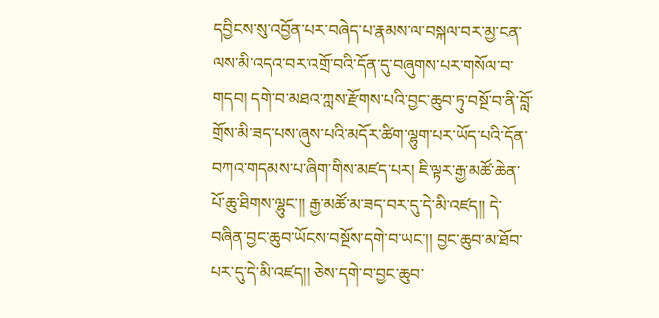དབྱིངས་སུ་འབྱོན་པར་བཞེད་པ་རྣམས་ལ་བསྐལ་བར་མྱ་ངན་ལས་མི་འདའ་བར་འགྲོ་བའི་དོན་དུ་བཞུགས་པར་གསོལ་བ་གདབ། དགེ་བ་མཐའ་ཀླས་རྫོགས་པའི་བྱང་ཆུབ་ཏུ་བསྔོ་བ་ནི་བློ་གྲོས་མི་ཟད་པས་ཞུས་པའི་མདོར་ཚིག་ལྷུག་པར་ཡོད་པའི་དོན་བཀའ་གདམས་པ་ཞིག་གིས་མཛད་པར། ཇི་ལྟར་རྒྱ་མཚོ་ཆེན་པོ་ཆུ་ཐིགས་ལྷུང་།། རྒྱ་མཚོ་མ་ཟད་བར་དུ་དེ་མི་འཛད།། དེ་བཞིན་བྱང་ཆུབ་ཡོངས་བསྔོས་དགེ་བ་ཡང་།། བྱང་ཆུབ་མ་ཐོབ་པར་དུ་དེ་མི་འཛད།། ཅེས་དགེ་བ་བྱང་ཆུབ་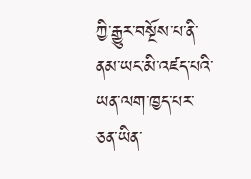ཀྱི་རྒྱུར་བསྔོས་པ་ནི་ནམ་ཡང་མི་འཛད་པའི་ཡན་ལག་ཁྱད་པར་ཅན་ཡིན་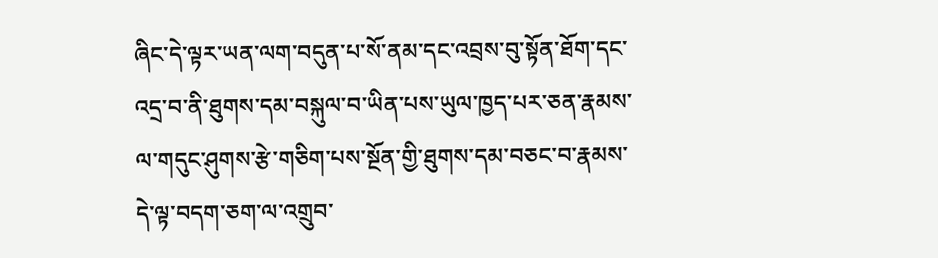ཞིང་དེ་ལྟར་ཡན་ལག་བདུན་པ་སོ་ནམ་དང་འབྲས་བུ་སྟོན་ཐོག་དང་འདྲ་བ་ནི་ཐུགས་དམ་བསྐུལ་བ་ཡིན་པས་ཡུལ་ཁྱད་པར་ཅན་རྣམས་ལ་གདུང་ཤུགས་རྩེ་གཅིག་པས་སྔོན་གྱི་ཐུགས་དམ་བཅང་བ་རྣམས་དེ་ལྟ་བདག་ཅག་ལ་འགྲུབ་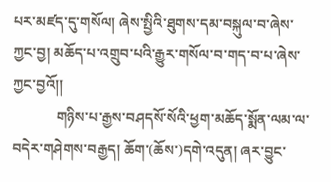པར་མཛད་དུ་གསོལ། ཞེས་སྤྱིའི་ཐུགས་དམ་བསྐུལ་བ་ཞེས་ཀྱང་བྱ། མཆོད་པ་འགྲུབ་པའི་རྒྱུར་གསོལ་བ་གད་བ་པ་ཞེས་ཀྱང་བྱའོ།།
            གཉིས་པ་རྒྱས་བཤདསོ་སོའི་ཕྱག་མཆོད་སྨོན་ལམ་ལ་བདེར་གཤེགས་བརྒྱད། ཆོག་(ཆོས་)དགེ་འདུན། ཞར་བྱུང་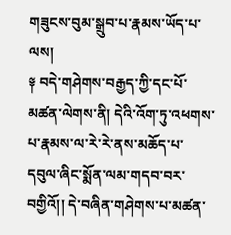གཟུངས་བུམ་སྒྲུབ་པ་རྣམས་ཡོད་པ་ལས།
༈ བདེ་གཤེགས་བརྒྱད་ཀྱི་དང་པོ་མཚན་ལེགས་ནི། དེའི་འོག་ཏུ་འཕགས་པ་རྣམས་ལ་རེ་རེ་ནས་མཆོད་པ་དབུལ་ཞིང་སྨོན་ལམ་གདབ་བར་བགྱིའོ།། དེ་བཞིན་གཤེགས་པ་མཚན་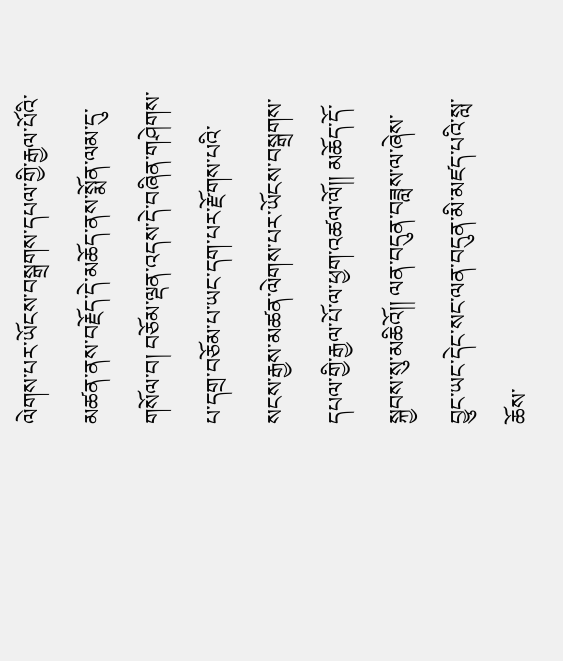ལེགས་པར་ཡོངས་བསྒྲགས་དཔལ་གྱི་རྒྱལ་པོའི་མཚན་ནས་བརྗོད་དེ་མཆོད་ནས་སྨོན་ལམ་དུ་གསོལ་བ། བཅོམ་ལྡན་འདས་དེ་བཞིན་གཤེགས་པ་དགྲ་བཅོམ་པ་ཡང་དག་པར་རྫོགས་པའི་སངས་རྒྱས་མཚན་ལེགས་པར་ཡོངས་བསྒྲགས་དཔལ་གྱི་རྒྱལ་པོ་ལ་ཕྱག་འཚལ་ལོ།། མཆོད་དོ་སྐྱབས་སུ་མཆིའོ།། ལན་བདུན་བཟླས་ལ་ཞེས་བྱུང་ཡང་དེང་སང་ལན་བདུན་མི་མཛད་པའི་སླ་ཆོས་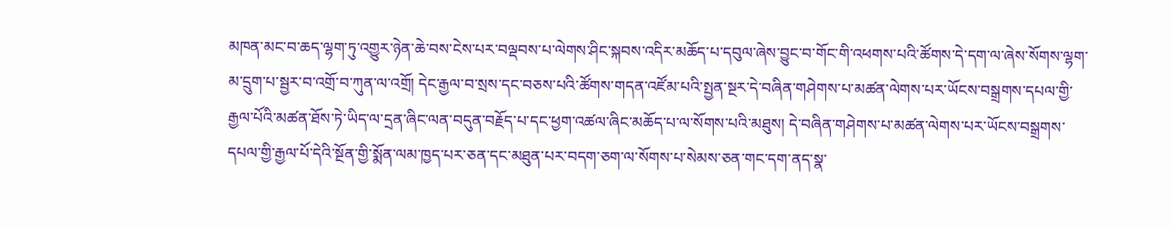མཁན་མང་བ་ཆད་ལྷག་ཏུ་འགྱུར་ཉེན་ཆེ་བས་ངེས་པར་བལྡབས་པ་ལེགས་ཤིང་སྐབས་འདིར་མཆོད་པ་དབུལ་ཞེས་བྱུང་བ་གོང་གི་འཕགས་པའི་ཚོགས་དེ་དག་ལ་ཞེས་སོགས་ལྷག་མ་དྲུག་པ་སྦྱར་བ་འགྲོ་བ་ཀུན་ལ་འགྲོ། དེང་རྒྱལ་བ་སྲས་དང་བཅས་པའི་ཚོགས་གདན་འཛོམ་པའི་སྤྱན་སྔར་དེ་བཞིན་གཤེགས་པ་མཚན་ལེགས་པར་ཡོངས་བསྒྲགས་དཔལ་གྱི་རྒྱལ་པོའི་མཚན་ཐོས་ཏེ་ཡིད་ལ་དྲན་ཞིང་ལན་བདུན་བརྗོད་པ་དང་ཕྱག་འཚལ་ཞིང་མཆོད་པ་ལ་སོགས་པའི་མཐུས། དེ་བཞིན་གཤེགས་པ་མཚན་ལེགས་པར་ཡོངས་བསྒྲགས་དཔལ་གྱི་རྒྱལ་པོ་དེའི་སྔོན་གྱི་སྨོན་ལམ་ཁྱད་པར་ཅན་དང་མཐུན་པར་བདག་ཅག་ལ་སོགས་པ་སེམས་ཅན་གང་དག་ནད་སྣ་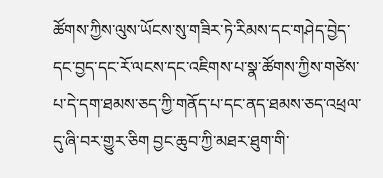ཚོགས་ཀྱིས་ལུས་ཡོངས་སུ་གཟིར་ཏེ་རིམས་དང་གཤེད་བྱེད་དང་བྱད་དང་རོ་ལངས་དང་འཇིགས་པ་སྣ་ཚོགས་ཀྱིས་གཙེས་པ་དེ་དག་ཐམས་ཅད་ཀྱི་གནོད་པ་དང་ནད་ཐམས་ཅད་འཕྲལ་དུ་ཞི་བར་གྱུར་ཅིག བྱང་ཆུབ་ཀྱི་མཐར་ཐུག་གི་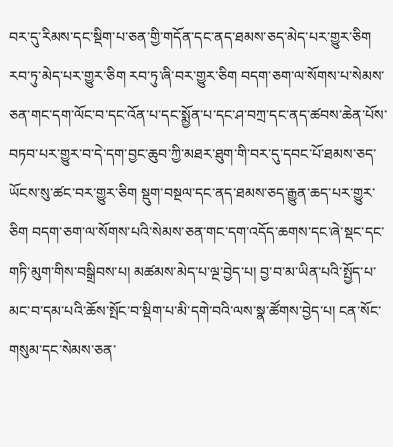བར་དུ་རིམས་དང་སྡིག་པ་ཅན་གྱི་གདོན་དང་ནད་ཐམས་ཅད་མེད་པར་གྱུར་ཅིག རབ་ཏུ་མེད་པར་གྱུར་ཅིག རབ་ཏུ་ཞི་བར་གྱུར་ཅིག བདག་ཅག་ལ་སོགས་པ་སེམས་ཅན་གང་དག་ལོང་བ་དང་འོན་པ་དང་སྨྱོན་པ་དང་ཤ་བཀྲ་དང་ནད་ཚབས་ཆེན་པོས་བཏབ་པར་གྱུར་བ་དེ་དག་བྱང་ཆུབ་ཀྱི་མཐར་ཐུག་གི་བར་དུ་དབང་པོ་ཐམས་ཅད་ཡོངས་སུ་ཚང་བར་གྱུར་ཅིག སྡུག་བསྔལ་དང་ནད་ཐམས་ཅད་རྒྱུན་ཆད་པར་གྱུར་ཅིག བདག་ཅག་ལ་སོགས་པའི་སེམས་ཅན་གང་དག་འདོད་ཆགས་དང་ཞེ་སྡང་དང་གཏི་མུག་གིས་བསྒྲིབས་པ། མཚམས་མེད་པ་ལྔ་བྱེད་པ། བྱ་བ་མ་ཡིན་པའི་སྤྱོད་པ་མང་བ་དམ་པའི་ཆོས་སྤོང་བ་སྡིག་པ་མི་དགེ་བའི་ལས་སྣ་ཚོགས་བྱེད་པ། ངན་སོང་གསུམ་དང་སེམས་ཅན་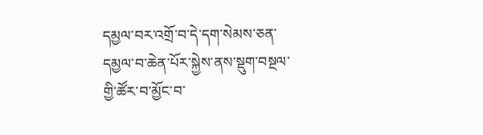དམྱལ་བར་འགྲོ་བ་དེ་དག་སེམས་ཅན་དམྱལ་བ་ཆེན་པོར་སྐྱེས་ནས་སྡུག་བསྔལ་གྱི་ཚོར་བ་མྱོང་བ་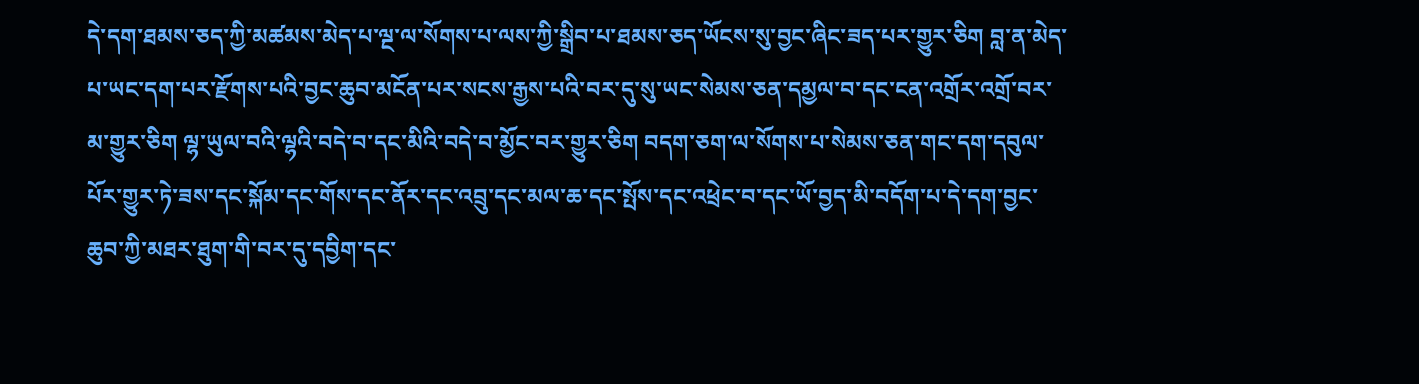དེ་དག་ཐམས་ཅད་ཀྱི་མཚམས་མེད་པ་ལྔ་ལ་སོགས་པ་ལས་ཀྱི་སྒྲིབ་པ་ཐམས་ཅད་ཡོངས་སུ་བྱང་ཞིང་ཟད་པར་གྱུར་ཅིག བླ་ན་མེད་པ་ཡང་དག་པར་རྫོགས་པའི་བྱང་ཆུབ་མངོན་པར་སངས་རྒྱས་པའི་བར་དུ་སུ་ཡང་སེམས་ཅན་དམྱལ་བ་དང་ངན་འགྲོར་འགྲོ་བར་མ་གྱུར་ཅིག ལྷ་ཡུལ་བའི་ལྷའི་བདེ་བ་དང་མིའི་བདེ་བ་མྱོང་བར་གྱུར་ཅིག བདག་ཅག་ལ་སོགས་པ་སེམས་ཅན་གང་དག་དབུལ་པོར་གྱུར་ཏེ་ཟས་དང་སྐོམ་དང་གོས་དང་ནོར་དང་འབྲུ་དང་མལ་ཆ་དང་སྤོས་དང་འཕྲེང་བ་དང་ཡོ་བྱད་མི་བདོག་པ་དེ་དག་བྱང་ཆུབ་ཀྱི་མཐར་ཐུག་གི་བར་དུ་དབྱིག་དང་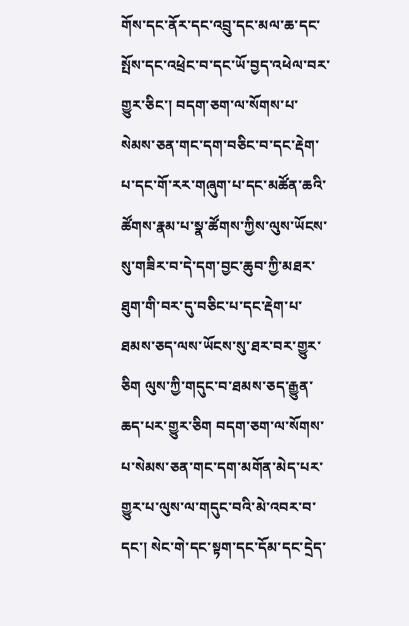གོས་དང་ནོར་དང་འབྲུ་དང་མལ་ཆ་དང་སྤོས་དང་འཕྲེང་བ་དང་ཡོ་བྱད་འཕེལ་བར་གྱུར་ཅིང་། བདག་ཅག་ལ་སོགས་པ་སེམས་ཅན་གང་དག་བཅིང་བ་དང་རྡེག་པ་དང་གོ་རར་གཞུག་པ་དང་མཚོན་ཆའི་ཚོགས་རྣམ་པ་སྣ་ཚོགས་ཀྱིས་ལུས་ཡོངས་སུ་གཟིར་བ་དེ་དག་བྱང་ཆུབ་ཀྱི་མཐར་ཐུག་གི་བར་དུ་བཅིང་པ་དང་རྡེག་པ་ཐམས་ཅད་ལས་ཡོངས་སུ་ཐར་བར་གྱུར་ཅིག ལུས་ཀྱི་གདུང་བ་ཐམས་ཅད་རྒྱུན་ཆད་པར་གྱུར་ཅིག བདག་ཅག་ལ་སོགས་པ་སེམས་ཅན་གང་དག་མགོན་མེད་པར་གྱུར་པ་ལུས་ལ་གདུང་བའི་མེ་འབར་བ་དང་། སེང་གེ་དང་སྟག་དང་དོམ་དང་དྲེད་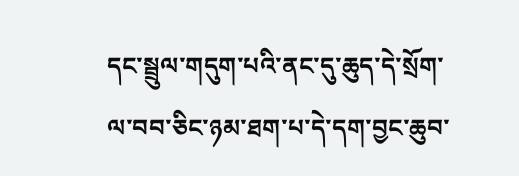དང་སྦྲུལ་གདུག་པའི་ནང་དུ་ཆུད་དེ་སྲོག་ལ་བབ་ཅིང་ཉམ་ཐག་པ་དེ་དག་བྱང་ཆུབ་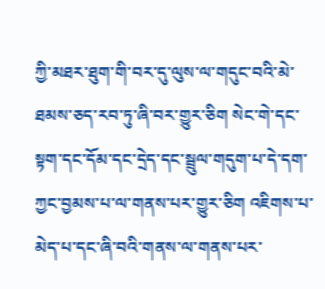ཀྱི་མཐར་ཐུག་གི་བར་དུ་ལུས་ལ་གདུང་བའི་མེ་ཐམས་ཅད་རབ་ཏུ་ཞི་བར་གྱུར་ཅིག སེང་གེ་དང་སྟག་དང་དོམ་དང་དྲེད་དང་སྦྲུལ་གདུག་པ་དེ་དག་ཀྱང་བྱམས་པ་ལ་གནས་པར་གྱུར་ཅིག འཇིགས་པ་མེད་པ་དང་ཞི་བའི་གནས་ལ་གནས་པར་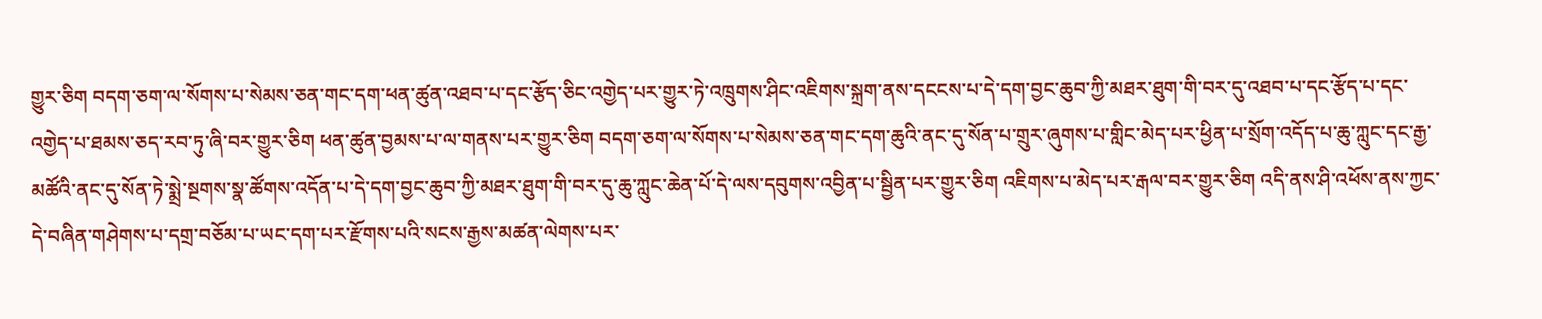གྱུར་ཅིག བདག་ཅག་ལ་སོགས་པ་སེམས་ཅན་གང་དག་ཕན་ཚུན་འཐབ་པ་དང་རྩོད་ཅིང་འགྱེད་པར་གྱུར་ཏེ་འཁྲུགས་ཤིང་འཇིགས་སྐྲག་ནས་དངངས་པ་དེ་དག་བྱང་ཆུབ་ཀྱི་མཐར་ཐུག་གི་བར་དུ་འཐབ་པ་དང་རྩོད་པ་དང་འགྱེད་པ་ཐམས་ཅད་རབ་ཏུ་ཞི་བར་གྱུར་ཅིག ཕན་ཚུན་བྱམས་པ་ལ་གནས་པར་གྱུར་ཅིག བདག་ཅག་ལ་སོགས་པ་སེམས་ཅན་གང་དག་ཆུའི་ནང་དུ་སོན་པ་གྲུར་ཞུགས་པ་གླིང་མེད་པར་ཕྱིན་པ་སྲོག་འདོད་པ་ཆུ་ཀླུང་དང་རྒྱ་མཚོའི་ནང་དུ་སོན་ཏེ་སྨྲེ་སྔགས་སྣ་ཚོགས་འདོན་པ་དེ་དག་བྱང་ཆུབ་ཀྱི་མཐར་ཐུག་གི་བར་དུ་ཆུ་ཀླུང་ཆེན་པོ་དེ་ལས་དབུགས་འབྱིན་པ་སྦྱིན་པར་གྱུར་ཅིག འཇིགས་པ་མེད་པར་རྒལ་བར་གྱུར་ཅིག འདི་ནས་ཤི་འཕོས་ནས་ཀྱང་དེ་བཞིན་གཤེགས་པ་དགྲ་བཅོམ་པ་ཡང་དག་པར་རྫོགས་པའི་སངས་རྒྱས་མཚན་ལེགས་པར་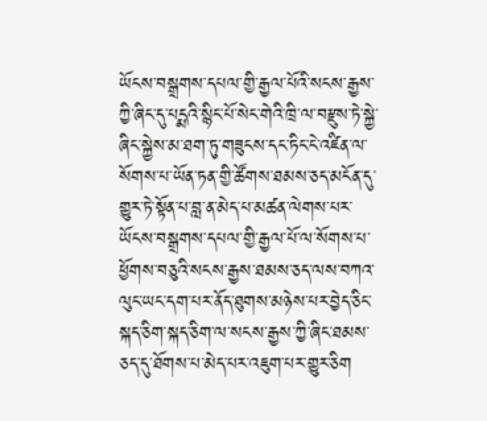ཡོངས་བསྒྲགས་དཔལ་གྱི་རྒྱལ་པོའི་སངས་རྒྱས་ཀྱི་ཞིང་དུ་པདྨའི་སྙིང་པོ་སེང་གེའི་ཁྲི་ལ་བརྫུས་ཏེ་སྐྱེ་ཞིང་སྐྱེས་མ་ཐག་ཏུ་གཟུངས་དང་ཏིང་ངེ་འཛིན་ལ་སོགས་པ་ཡོན་ཏན་གྱི་ཚོགས་ཐམས་ཅད་མངོན་དུ་གྱུར་ཏེ་སྟོན་པ་བླ་ན་མེད་པ་མཚན་ལེགས་པར་ཡོངས་བསྒྲགས་དཔལ་གྱི་རྒྱལ་པོ་ལ་སོགས་པ་ཕྱོགས་བཅུའི་སངས་རྒྱས་ཐམས་ཅད་ལས་བཀའ་ལུང་ཡང་དག་པར་ནོད་ཐུགས་མཉེས་པར་བྱེད་ཅིང་སྐད་ཅིག་སྐད་ཅིག་ལ་སངས་རྒྱས་ཀྱི་ཞིང་ཐམས་ཅད་དུ་ཐོགས་པ་མེད་པར་འཇུག་པར་གྱུར་ཅིག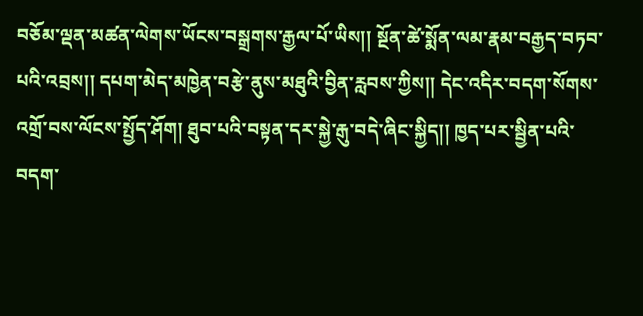བཅོམ་ལྡན་མཚན་ལེགས་ཡོངས་བསྒྲགས་རྒྱལ་པོ་ཡིས།། སྔོན་ཚེ་སྨོན་ལམ་རྣམ་བརྒྱད་བཏབ་པའི་འབྲས།། དཔག་མེད་མཁྱེན་བརྩེ་ནུས་མཐུའི་བྱིན་རླབས་ཀྱིས།། དེང་འདིར་བདག་སོགས་འགྲོ་བས་ལོངས་སྤྱོད་ཤོག། ཐུབ་པའི་བསྟན་དར་སྐྱེ་རྒུ་བདེ་ཞིང་སྐྱིད།། ཁྱད་པར་སྦྱིན་པའི་བདག་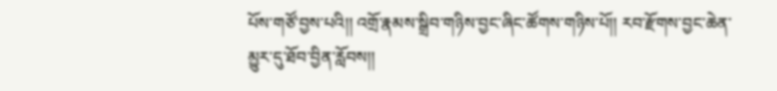པོས་གཙོ་བྱས་པའི།། འགྲོ་རྣམས་སྒྲིབ་གཉིས་བྱང་ཞིང་ཚོགས་གཉིས་པོ།། རབ་རྫོགས་བྱང་ཆེན་མྱུར་དུ་ཐོབ་བྱིན་རློབས།།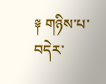༈ གཉིས་པ་བདེར་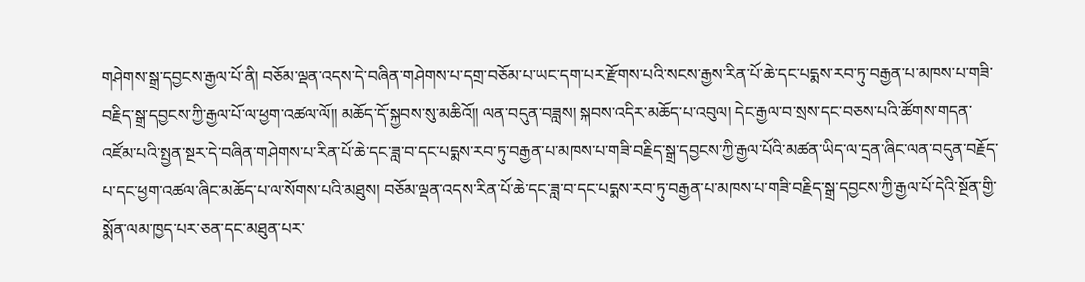གཤེགས་སྒྲ་དབྱངས་རྒྱལ་པོ་ནི། བཅོམ་ལྡན་འདས་དེ་བཞིན་གཤེགས་པ་དགྲ་བཅོམ་པ་ཡང་དག་པར་རྫོགས་པའི་སངས་རྒྱས་རིན་པོ་ཆེ་དང་པདྨས་རབ་ཏུ་བརྒྱན་པ་མཁས་པ་གཟི་བརྗིད་སྒྲ་དབྱངས་ཀྱི་རྒྱལ་པོ་ལ་ཕྱག་འཚལ་ལོ།། མཆོད་དོ་སྐྱབས་སུ་མཆིའོ།། ལན་བདུན་བཟླས། སྐབས་འདིར་མཆོད་པ་འབུལ། དེང་རྒྱལ་བ་སྲས་དང་བཅས་པའི་ཚོགས་གདན་འཛོམ་པའི་སྤྱན་སྔར་དེ་བཞིན་གཤེགས་པ་རིན་པོ་ཆེ་དང་ཟླ་བ་དང་པདྨས་རབ་ཏུ་བརྒྱན་པ་མཁས་པ་གཟི་བརྗིད་སྒྲ་དབྱངས་ཀྱི་རྒྱལ་པོའི་མཚན་ཡིད་ལ་དྲན་ཞིང་ལན་བདུན་བརྗོད་པ་དང་ཕྱག་འཚལ་ཞིང་མཆོད་པ་ལ་སོགས་པའི་མཐུས། བཅོམ་ལྡན་འདས་རིན་པོ་ཆེ་དང་ཟླ་བ་དང་པདྨས་རབ་ཏུ་བརྒྱན་པ་མཁས་པ་གཟི་བརྗིད་སྒྲ་དབྱངས་ཀྱི་རྒྱལ་པོ་དེའི་སྔོན་གྱི་སྨོན་ལམ་ཁྱད་པར་ཅན་དང་མཐུན་པར་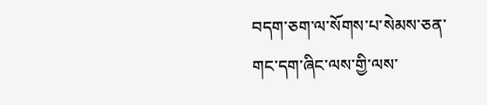བདག་ཅག་ལ་སོགས་པ་སེམས་ཅན་གང་དག་ཞིང་ལས་གྱི་ལས་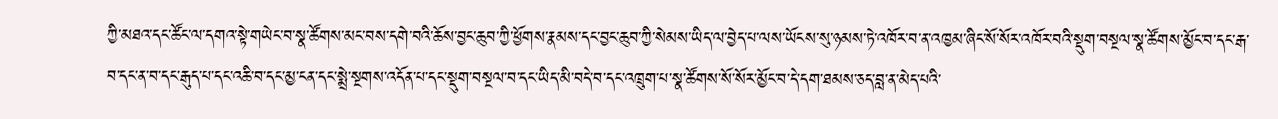ཀྱི་མཐའ་དང་ཚོང་ལ་དགའ་སྟེ་གཡེང་བ་སྣ་ཚོགས་མང་བས་དགེ་བའི་ཆོས་བྱང་ཆུབ་ཀྱི་ཕྱོགས་རྣམས་དང་བྱང་ཆུབ་ཀྱི་སེམས་ཡིད་ལ་བྱེད་པ་ལས་ཡོངས་སུ་ཉམས་ཏེ་འཁོར་བ་ན་འཁྱམ་ཞིང་སོ་སོར་འཁོར་བའི་སྡུག་བསྔལ་སྣ་ཚོགས་མྱོང་བ་དང་རྒ་བ་དང་ན་བ་དང་རྒུད་པ་དང་འཆི་བ་དང་མྱ་ངན་དང་སྨྲེ་སྔགས་འདོན་པ་དང་སྡུག་བསྔལ་བ་དང་ཡིད་མི་བདེ་བ་དང་འཁྲུག་པ་སྣ་ཚོགས་སོ་སོར་མྱོང་བ་དེ་དག་ཐམས་ཅད་བླ་ན་མེད་པའི་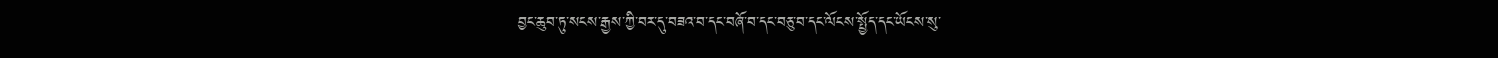བྱང་ཆུབ་ཏུ་སངས་རྒྱས་ཀྱི་བར་དུ་བཟའ་བ་དང་བཞོ་བ་དང་བཅུ་བ་དང་ལོངས་སྤྱོད་དང་ཡོངས་སུ་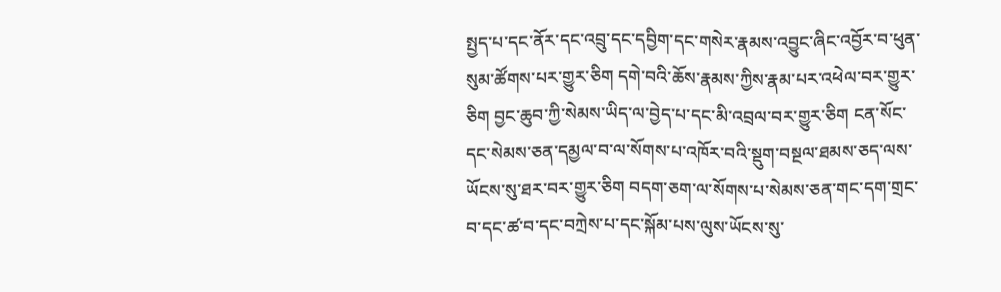སྤྱད་པ་དང་ནོར་དང་འབྲུ་དང་དབྱིག་དང་གསེར་རྣམས་འབྱུང་ཞིང་འབྱོར་བ་ཕུན་སུམ་ཚོགས་པར་གྱུར་ཅིག དགེ་བའི་ཆོས་རྣམས་ཀྱིས་རྣམ་པར་འཕེལ་བར་གྱུར་ཅིག བྱང་ཆུབ་ཀྱི་སེམས་ཡིད་ལ་བྱེད་པ་དང་མི་འབྲལ་བར་གྱུར་ཅིག ངན་སོང་དང་སེམས་ཅན་དམྱལ་བ་ལ་སོགས་པ་འཁོར་བའི་སྡུག་བསྔལ་ཐམས་ཅད་ལས་ཡོངས་སུ་ཐར་བར་གྱུར་ཅིག བདག་ཅག་ལ་སོགས་པ་སེམས་ཅན་གང་དག་གྲང་བ་དང་ཚ་བ་དང་བཀྲེས་པ་དང་སྐོམ་པས་ལུས་ཡོངས་སུ་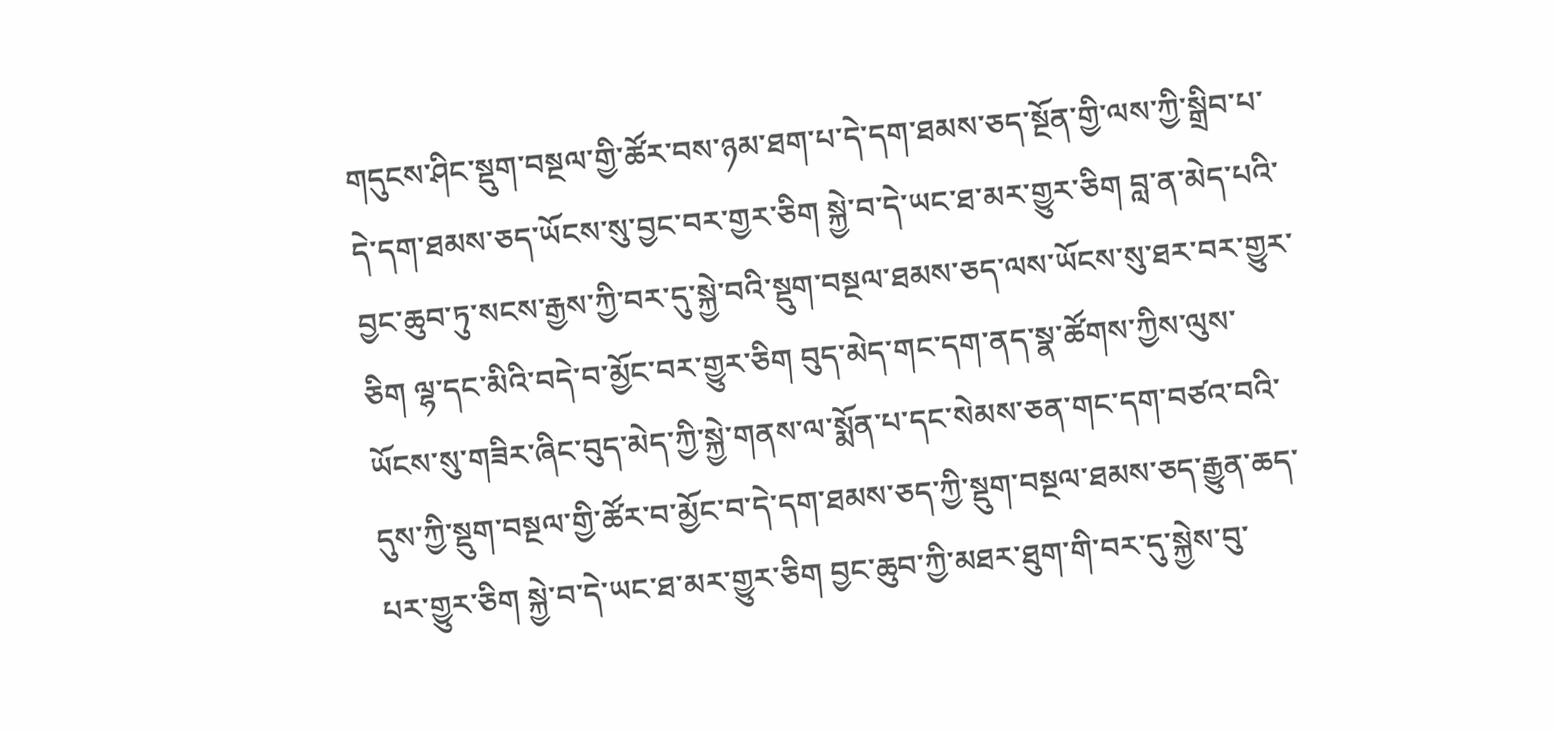གདུངས་ཤིང་སྡུག་བསྔལ་གྱི་ཚོར་བས་ཉམ་ཐག་པ་དེ་དག་ཐམས་ཅད་སྔོན་གྱི་ལས་ཀྱི་སྒྲིབ་པ་དེ་དག་ཐམས་ཅད་ཡོངས་སུ་བྱང་བར་གྱར་ཅིག སྐྱེ་བ་དེ་ཡང་ཐ་མར་གྱུར་ཅིག བླ་ན་མེད་པའི་བྱང་ཆུབ་ཏུ་སངས་རྒྱས་ཀྱི་བར་དུ་སྐྱེ་བའི་སྡུག་བསྔལ་ཐམས་ཅད་ལས་ཡོངས་སུ་ཐར་བར་གྱུར་ཅིག ལྷ་དང་མིའི་བདེ་བ་མྱོང་བར་གྱུར་ཅིག བུད་མེད་གང་དག་ནད་སྣ་ཚོགས་ཀྱིས་ལུས་ཡོངས་སུ་གཟིར་ཞིང་བུད་མེད་ཀྱི་སྐྱེ་གནས་ལ་སྨོན་པ་དང་སེམས་ཅན་གང་དག་བཙའ་བའི་དུས་ཀྱི་སྡུག་བསྔལ་གྱི་ཚོར་བ་མྱོང་བ་དེ་དག་ཐམས་ཅད་ཀྱི་སྡུག་བསྔལ་ཐམས་ཅད་རྒྱུན་ཆད་པར་གྱུར་ཅིག སྐྱེ་བ་དེ་ཡང་ཐ་མར་གྱུར་ཅིག བྱང་ཆུབ་ཀྱི་མཐར་ཐུག་གི་བར་དུ་སྐྱེས་བུ་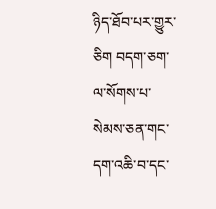ཉིད་ཐོབ་པར་གྱུར་ཅིག བདག་ཅག་ལ་སོགས་པ་སེམས་ཅན་གང་དག་འཆི་བ་དང་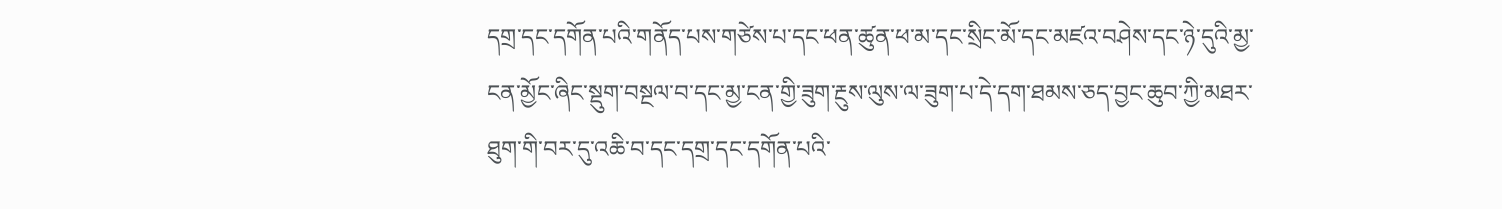དགྲ་དང་དགོན་པའི་གནོད་པས་གཙེས་པ་དང་ཕན་ཚུན་ཕ་མ་དང་སྲིང་མོ་དང་མཛའ་བཤེས་དང་ཉེ་དུའི་མྱ་ངན་མྱོང་ཞིང་སྡུག་བསྔལ་བ་དང་མྱ་ངན་གྱི་ཟུག་རྔུས་ལུས་ལ་ཟུག་པ་དེ་དག་ཐམས་ཅད་བྱང་ཆུབ་ཀྱི་མཐར་ཐུག་གི་བར་དུ་འཆི་བ་དང་དགྲ་དང་དགོན་པའི་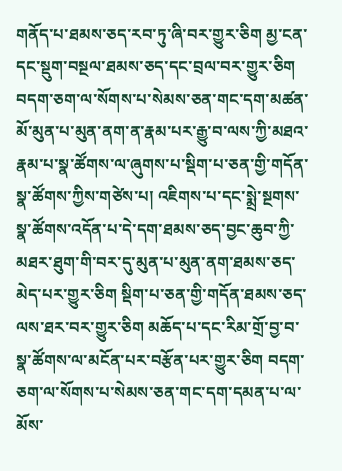གནོད་པ་ཐམས་ཅད་རབ་ཏུ་ཞི་བར་གྱུར་ཅིག མྱ་ངན་དང་སྡུག་བསྔལ་ཐམས་ཅད་དང་བྲལ་བར་གྱུར་ཅིག བདག་ཅག་ལ་སོགས་པ་སེམས་ཅན་གང་དག་མཚན་མོ་མུན་པ་མུན་ནག་ན་རྣམ་པར་རྒྱུ་བ་ལས་ཀྱི་མཐའ་རྣམ་པ་སྣ་ཚོགས་ལ་ཞུགས་པ་སྡིག་པ་ཅན་གྱི་གདོན་སྣ་ཚོགས་ཀྱིས་གཙེས་པ། འཇིགས་པ་དང་སྨྲེ་སྔགས་སྣ་ཚོགས་འདོན་པ་དེ་དག་ཐམས་ཅད་བྱང་ཆུབ་ཀྱི་མཐར་ཐུག་གི་བར་དུ་མུན་པ་མུན་ནག་ཐམས་ཅད་མེད་པར་གྱུར་ཅིག སྡིག་པ་ཅན་གྱི་གདོན་ཐམས་ཅད་ལས་ཐར་བར་གྱུར་ཅིག མཆོད་པ་དང་རིམ་གྲོ་བྱ་བ་སྣ་ཚོགས་ལ་མངོན་པར་བརྩོན་པར་གྱུར་ཅིག བདག་ཅག་ལ་སོགས་པ་སེམས་ཅན་གང་དག་དམན་པ་ལ་མོས་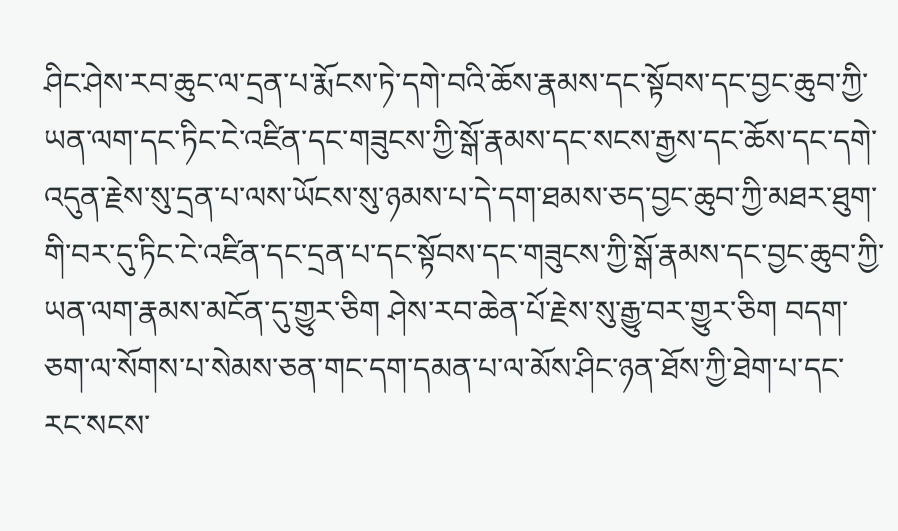ཤིང་ཤེས་རབ་ཆུང་ལ་དྲན་པ་རྨོངས་ཏེ་དགེ་བའི་ཆོས་རྣམས་དང་སྟོབས་དང་བྱང་ཆུབ་ཀྱི་ཡན་ལག་དང་ཏིང་ངེ་འཛིན་དང་གཟུངས་ཀྱི་སྒོ་རྣམས་དང་སངས་རྒྱས་དང་ཆོས་དང་དགེ་འདུན་རྗེས་སུ་དྲན་པ་ལས་ཡོངས་སུ་ཉམས་པ་དེ་དག་ཐམས་ཅད་བྱང་ཆུབ་ཀྱི་མཐར་ཐུག་གི་བར་དུ་ཏིང་ངེ་འཛིན་དང་དྲན་པ་དང་སྟོབས་དང་གཟུངས་ཀྱི་སྒོ་རྣམས་དང་བྱང་ཆུབ་ཀྱི་ཡན་ལག་རྣམས་མངོན་དུ་གྱུར་ཅིག ཤེས་རབ་ཆེན་པོ་རྗེས་སུ་རྒྱུ་བར་གྱུར་ཅིག བདག་ཅག་ལ་སོགས་པ་སེམས་ཅན་གང་དག་དམན་པ་ལ་མོས་ཤིང་ཉན་ཐོས་ཀྱི་ཐེག་པ་དང་རང་སངས་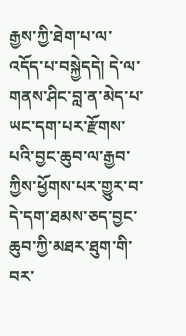རྒྱས་ཀྱི་ཐེག་པ་ལ་འདོད་པ་བསྐྱེདདེ། དེ་ལ་གནས་ཤིང་བླ་ན་མེད་པ་ཡང་དག་པར་རྫོགས་པའི་བྱང་ཆུབ་ལ་རྒྱབ་ཀྱིས་ཕྱོགས་པར་གྱུར་བ་དེ་དག་ཐམས་ཅད་བྱང་ཆུབ་ཀྱི་མཐར་ཐུག་གི་བར་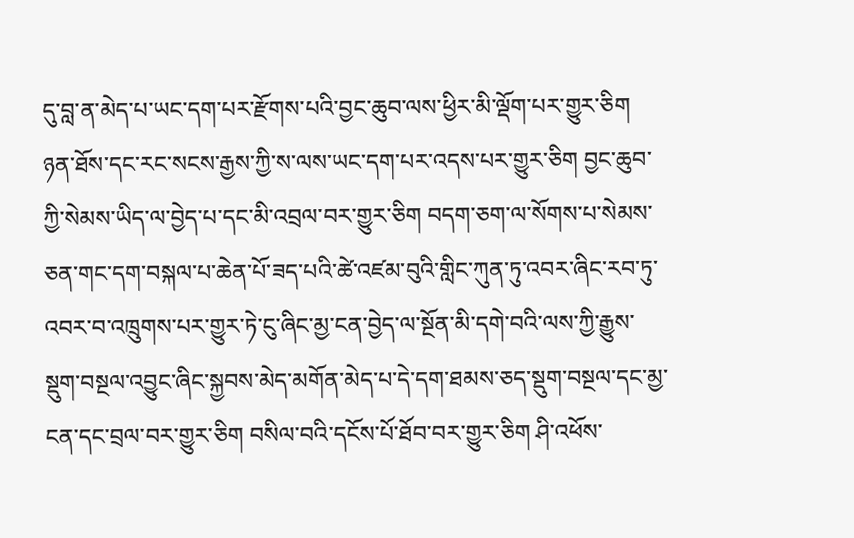དུ་བླ་ན་མེད་པ་ཡང་དག་པར་རྫོགས་པའི་བྱང་ཆུབ་ལས་ཕྱིར་མི་ལྡོག་པར་གྱུར་ཅིག ཉན་ཐོས་དང་རང་སངས་རྒྱས་ཀྱི་ས་ལས་ཡང་དག་པར་འདས་པར་གྱུར་ཅིག བྱང་ཆུབ་ཀྱི་སེམས་ཡིད་ལ་བྱེད་པ་དང་མི་འབྲལ་བར་གྱུར་ཅིག བདག་ཅག་ལ་སོགས་པ་སེམས་ཅན་གང་དག་བསྐལ་པ་ཆེན་པོ་ཟད་པའི་ཚེ་འཛམ་བུའི་གླིང་ཀུན་ཏུ་འབར་ཞིང་རབ་ཏུ་འབར་བ་འཁྲུགས་པར་གྱུར་ཏེ་ངུ་ཞིང་མྱ་ངན་བྱེད་ལ་སྔོན་མི་དགེ་བའི་ལས་ཀྱི་རྒྱུས་སྡུག་བསྔལ་འབྱུང་ཞིང་སྐྱབས་མེད་མགོན་མེད་པ་དེ་དག་ཐམས་ཅད་སྡུག་བསྔལ་དང་མྱ་ངན་དང་བྲལ་བར་གྱུར་ཅིག བསིལ་བའི་དངོས་པོ་ཐོབ་བར་གྱུར་ཅིག ཤི་འཕོས་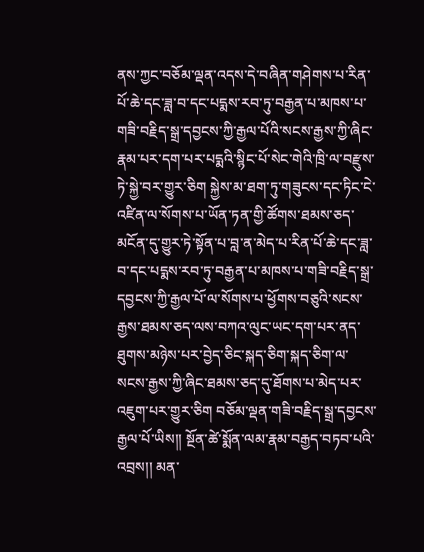ནས་ཀྱང་བཅོམ་ལྡན་འདས་དེ་བཞིན་གཤེགས་པ་རིན་པོ་ཆེ་དང་ཟླ་བ་དང་པདྨས་རབ་ཏུ་བརྒྱན་པ་མཁས་པ་གཟི་བརྗིད་སྒྲ་དབྱངས་ཀྱི་རྒྱལ་པོའི་སངས་རྒྱས་ཀྱི་ཞིང་རྣམ་པར་དག་པར་པདྨའི་སྙིང་པོ་སེང་གེའི་ཁྲི་ལ་བརྫུས་ཏེ་སྐྱེ་བར་གྱུར་ཅིག སྐྱེས་མ་ཐག་ཏུ་གཟུངས་དང་ཏིང་ངེ་འཛིན་ལ་སོགས་པ་ཡོན་ཏན་གྱི་ཚོགས་ཐམས་ཅད་མངོན་དུ་གྱུར་ཏེ་སྟོན་པ་བླ་ན་མེད་པ་རིན་པོ་ཆེ་དང་ཟླ་བ་དང་པདྨས་རབ་ཏུ་བརྒྱན་པ་མཁས་པ་གཟི་བརྗིད་སྒྲ་དབྱངས་ཀྱི་རྒྱལ་པོ་ལ་སོགས་པ་ཕྱོགས་བཅུའི་སངས་རྒྱས་ཐམས་ཅད་ལས་བཀའ་ལུང་ཡང་དག་པར་ནད་ཐུགས་མཉེས་པར་བྱེད་ཅིང་སྐད་ཅིག་སྐད་ཅིག་ལ་སངས་རྒྱས་ཀྱི་ཞིང་ཐམས་ཅད་དུ་ཐོགས་པ་མེད་པར་འཇུག་པར་གྱུར་ཅིག བཅོམ་ལྡན་གཟི་བརྗིད་སྒྲ་དབྱངས་རྒྱལ་པོ་ཡིས།། སྔོན་ཚེ་སྨོན་ལམ་རྣམ་བརྒྱད་བཏབ་པའི་འབྲས།། མན་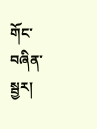གོང་བཞིན་སྦྱར།